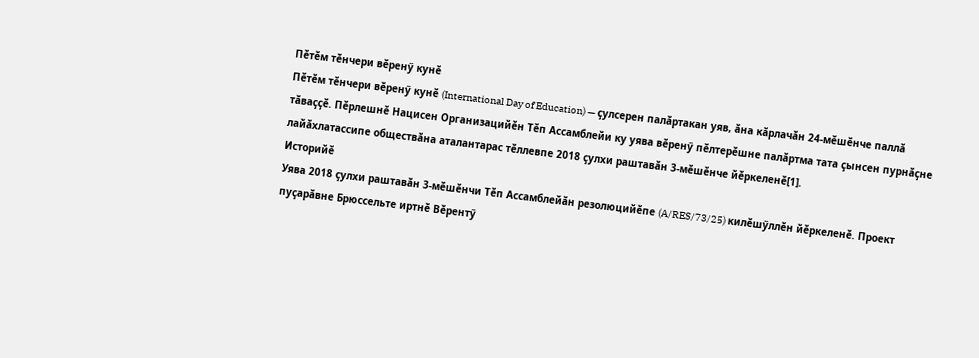Пӗтӗм тӗнчери вӗренӳ кунӗ
Пӗтӗм тӗнчери вӗренӳ кунӗ (International Day of Education) — ҫулсерен палӑртакан уяв, ӑна кӑрлачӑн 24-мӗшӗнче паллӑ тӑваҫҫӗ. Пӗрлешнӗ Нацисен Организацийӗн Тӗп Ассамблейи ку уява вӗренӳ пӗлтерӗшне палӑртма тата ҫынсен пурнӑҫне лайӑхлатассипе обществӑна аталантарас тӗллевпе 2018 ҫулхи раштавӑн 3-мӗшӗнче йӗркеленӗ[1].
Историйӗ
Уява 2018 ҫулхи раштавӑн 3-мӗшӗнчи Тӗп Ассамблейӑн резолюцийӗпе (A/RES/73/25) килӗшӳллӗн йӗркеленӗ. Проект пуҫарӑвне Брюссельте иртнӗ Вӗрентӳ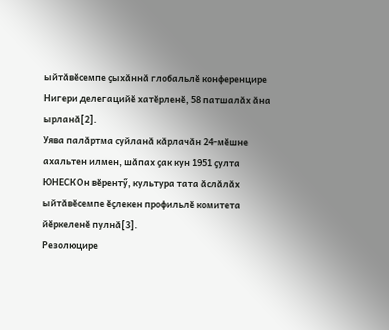ыйтӑвӗсемпе ҫыхӑннӑ глобальлӗ конференцире Нигери делегацийӗ хатӗрленӗ, 58 патшалӑх ӑна ырланӑ[2].
Уява палӑртма суйланӑ кӑрлачӑн 24-мӗшне ахальтен илмен, шӑпах ҫак кун 1951 ҫулта ЮНЕСКОн вӗрентӳ, культура тата ӑслӑлӑх ыйтӑвӗсемпе ӗҫлекен профильлӗ комитета йӗркеленӗ пулнӑ[3].
Резолюцире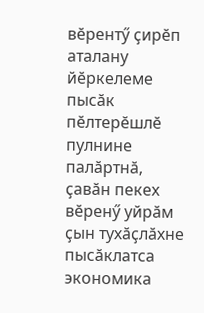вӗрентӳ ҫирӗп аталану йӗркелеме пысӑк пӗлтерӗшлӗ пулнине палӑртнӑ, ҫавӑн пекех вӗренӳ уйрӑм ҫын тухӑҫлӑхне пысӑклатса экономика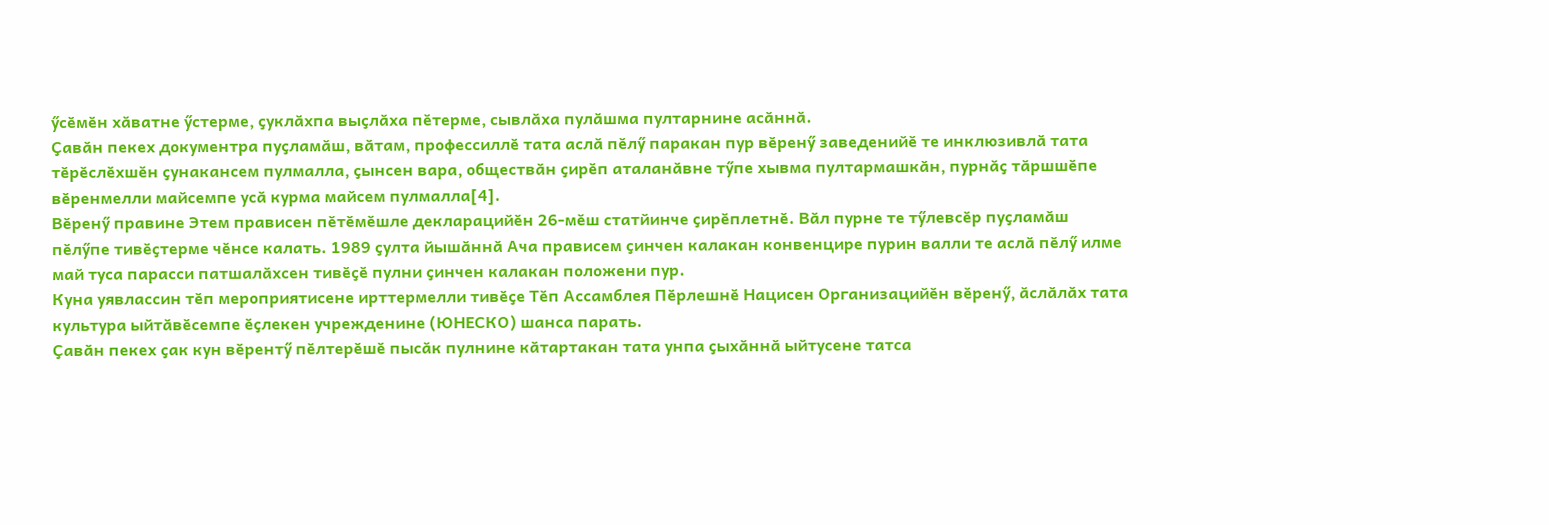ӳсӗмӗн хӑватне ӳстерме, ҫуклӑхпа выҫлӑха пӗтерме, сывлӑха пулӑшма пултарнине асӑннӑ.
Ҫавӑн пекех документра пуҫламӑш, вӑтам, профессиллӗ тата аслӑ пӗлӳ паракан пур вӗренӳ заведенийӗ те инклюзивлӑ тата тӗрӗслӗхшӗн ҫунакансем пулмалла, ҫынсен вара, обществӑн ҫирӗп аталанӑвне тӳпе хывма пултармашкӑн, пурнӑҫ тӑршшӗпе вӗренмелли майсемпе усӑ курма майсем пулмалла[4].
Вӗренӳ правине Этем прависен пӗтӗмӗшле декларацийӗн 26-мӗш статйинче ҫирӗплетнӗ. Вӑл пурне те тӳлевсӗр пуҫламӑш пӗлӳпе тивӗҫтерме чӗнсе калать. 1989 ҫулта йышӑннӑ Ача прависем ҫинчен калакан конвенцире пурин валли те аслӑ пӗлӳ илме май туса парасси патшалӑхсен тивӗҫӗ пулни ҫинчен калакан положени пур.
Куна уявлассин тӗп мероприятисене ирттермелли тивӗҫе Тӗп Ассамблея Пӗрлешнӗ Нацисен Организацийӗн вӗренӳ, ӑслӑлӑх тата культура ыйтӑвӗсемпе ӗҫлекен учрежденине (ЮНЕСКО) шанса парать.
Ҫавӑн пекех ҫак кун вӗрентӳ пӗлтерӗшӗ пысӑк пулнине кӑтартакан тата унпа ҫыхӑннӑ ыйтусене татса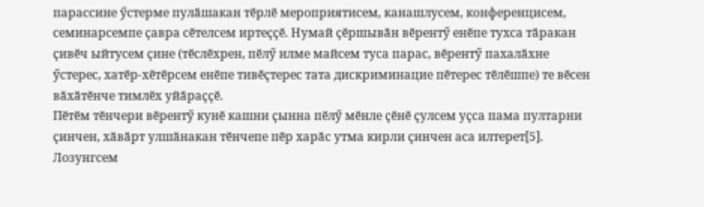парассине ӳстерме пулӑшакан тӗрлӗ мероприятисем, канашлусем, конференцисем, семинарсемпе ҫавра сӗтелсем иртеҫҫӗ. Нумай ҫӗршывӑн вӗрентӳ енӗпе тухса тӑракан ҫивӗч ыйтусем ҫине (тӗслӗхрен, пӗлӳ илме майсем туса парас, вӗрентӳ пахалӑхне ӳстерес, хатӗр-хӗтӗрсем енӗпе тивӗҫтерес тата дискриминацие пӗтерес тӗлӗшпе) те вӗсен вӑхӑтӗнче тимлӗх уйӑраҫҫӗ.
Пӗтӗм тӗнчери вӗрентӳ кунӗ кашни ҫынна пӗлӳ мӗнле ҫӗнӗ ҫулсем уҫса пама пултарни ҫинчен, хӑвӑрт улшӑнакан тӗнчепе пӗр харӑс утма кирли ҫинчен аса илтерет[5].
Лозунгсем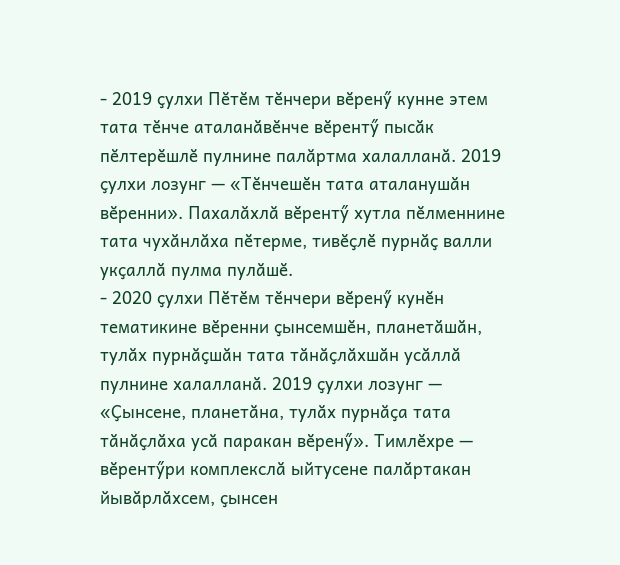- 2019 ҫулхи Пӗтӗм тӗнчери вӗренӳ кунне этем тата тӗнче аталанӑвӗнче вӗрентӳ пысӑк пӗлтерӗшлӗ пулнине палӑртма халалланӑ. 2019 ҫулхи лозунг — «Тӗнчешӗн тата аталанушӑн вӗренни». Пахалӑхлӑ вӗрентӳ хутла пӗлменнине тата чухӑнлӑха пӗтерме, тивӗҫлӗ пурнӑҫ валли укҫаллӑ пулма пулӑшӗ.
- 2020 ҫулхи Пӗтӗм тӗнчери вӗренӳ кунӗн тематикине вӗренни ҫынсемшӗн, планетӑшӑн, тулӑх пурнӑҫшӑн тата тӑнӑҫлӑхшӑн усӑллӑ пулнине халалланӑ. 2019 ҫулхи лозунг — «Ҫынсене, планетӑна, тулӑх пурнӑҫа тата тӑнӑҫлӑха усӑ паракан вӗренӳ». Тимлӗхре — вӗрентӳри комплекслӑ ыйтусене палӑртакан йывӑрлӑхсем, ҫынсен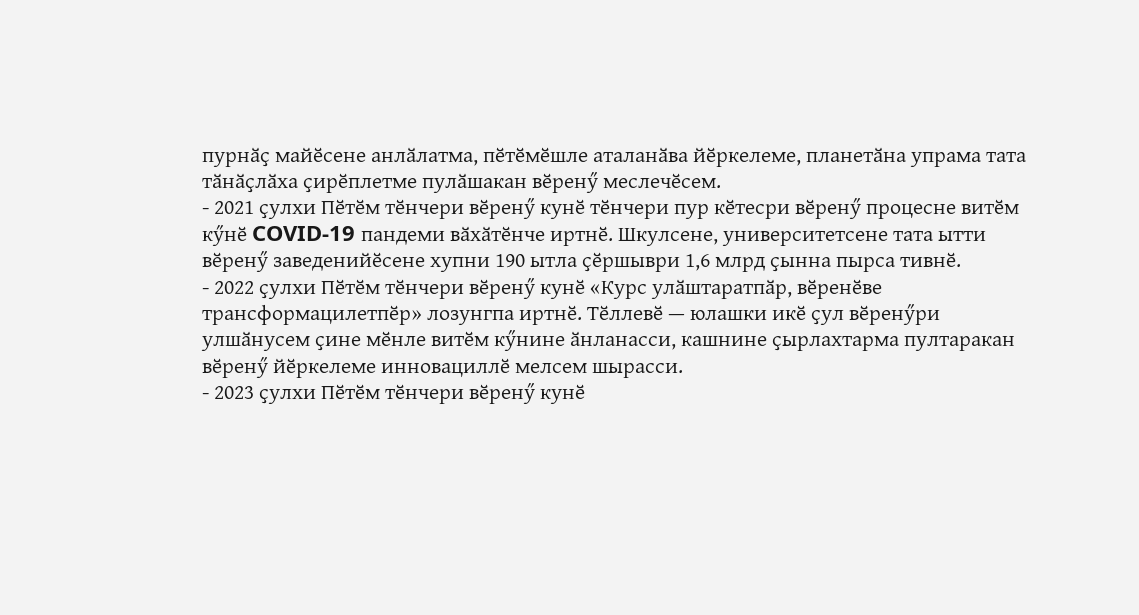пурнӑҫ майӗсене анлӑлатма, пӗтӗмӗшле аталанӑва йӗркелеме, планетӑна упрама тата тӑнӑҫлӑха ҫирӗплетме пулӑшакан вӗренӳ меслечӗсем.
- 2021 ҫулхи Пӗтӗм тӗнчери вӗренӳ кунӗ тӗнчери пур кӗтесри вӗренӳ процесне витӗм кӳнӗ COVID-19 пандеми вӑхӑтӗнче иртнӗ. Шкулсене, университетсене тата ытти вӗренӳ заведенийӗсене хупни 190 ытла ҫӗршыври 1,6 млрд ҫынна пырса тивнӗ.
- 2022 ҫулхи Пӗтӗм тӗнчери вӗренӳ кунӗ «Курс улӑштаратпӑр, вӗренӗве трансформацилетпӗр» лозунгпа иртнӗ. Тӗллевӗ — юлашки икӗ ҫул вӗренӳри улшӑнусем ҫине мӗнле витӗм кӳнине ӑнланасси, кашнине ҫырлахтарма пултаракан вӗренӳ йӗркелеме инновациллӗ мелсем шырасси.
- 2023 ҫулхи Пӗтӗм тӗнчери вӗренӳ кунӗ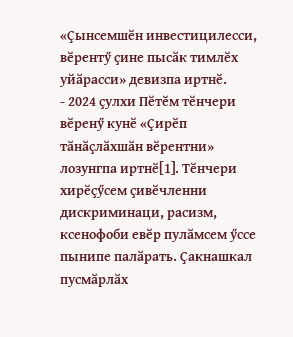«Ҫынсемшӗн инвестицилесси, вӗрентӳ ҫине пысӑк тимлӗх уйӑрасси» девизпа иртнӗ.
- 2024 ҫулхи Пӗтӗм тӗнчери вӗренӳ кунӗ «Ҫирӗп тӑнӑҫлӑхшӑн вӗрентни» лозунгпа иртнӗ[1]. Тӗнчери хирӗҫӳсем ҫивӗчленни дискриминаци, расизм, ксенофоби евӗр пулӑмсем ӳссе пынипе палӑрать. Ҫакнашкал пусмӑрлӑх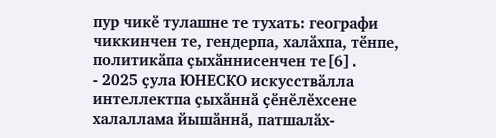пур чикӗ тулашне те тухать: географи чиккинчен те, гендерпа, халӑхпа, тӗнпе, политикӑпа ҫыхӑннисенчен те[6].
- 2025 ҫула ЮНЕСКО искусствӑлла интеллектпа ҫыхӑннӑ ҫӗнӗлӗхсене халаллама йышӑннӑ, патшалӑх-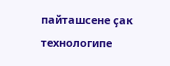пайташсене ҫак технологипе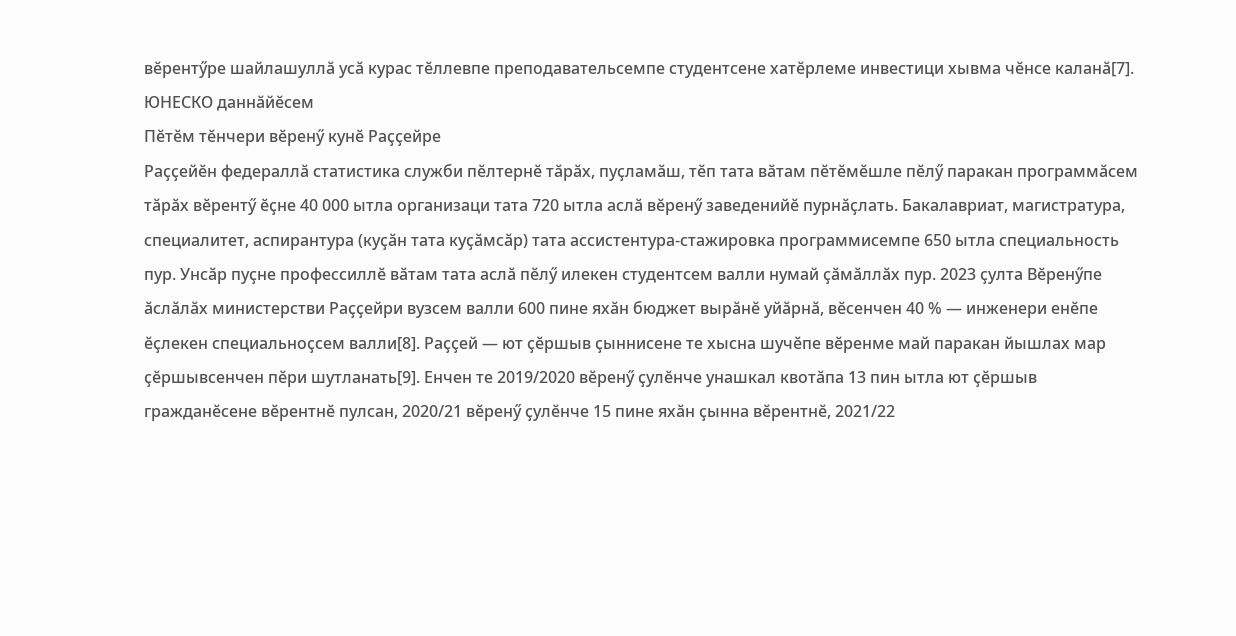вӗрентӳре шайлашуллӑ усӑ курас тӗллевпе преподавательсемпе студентсене хатӗрлеме инвестици хывма чӗнсе каланӑ[7].
ЮНЕСКО даннӑйӗсем
Пӗтӗм тӗнчери вӗренӳ кунӗ Раҫҫейре
Раҫҫейӗн федераллӑ статистика служби пӗлтернӗ тӑрӑх, пуҫламӑш, тӗп тата вӑтам пӗтӗмӗшле пӗлӳ паракан программӑсем тӑрӑх вӗрентӳ ӗҫне 40 000 ытла организаци тата 720 ытла аслӑ вӗренӳ заведенийӗ пурнӑҫлать. Бакалавриат, магистратура, специалитет, аспирантура (куҫӑн тата куҫӑмсӑр) тата ассистентура-стажировка программисемпе 650 ытла специальность пур. Унсӑр пуҫне профессиллӗ вӑтам тата аслӑ пӗлӳ илекен студентсем валли нумай ҫӑмӑллӑх пур. 2023 ҫулта Вӗренӳпе ӑслӑлӑх министерстви Раҫҫейри вузсем валли 600 пине яхӑн бюджет вырӑнӗ уйӑрнӑ, вӗсенчен 40 % — инженери енӗпе ӗҫлекен специальноҫсем валли[8]. Раҫҫей — ют ҫӗршыв ҫыннисене те хысна шучӗпе вӗренме май паракан йышлах мар ҫӗршывсенчен пӗри шутланать[9]. Енчен те 2019/2020 вӗренӳ ҫулӗнче унашкал квотӑпа 13 пин ытла ют ҫӗршыв гражданӗсене вӗрентнӗ пулсан, 2020/21 вӗренӳ ҫулӗнче 15 пине яхӑн ҫынна вӗрентнӗ, 2021/22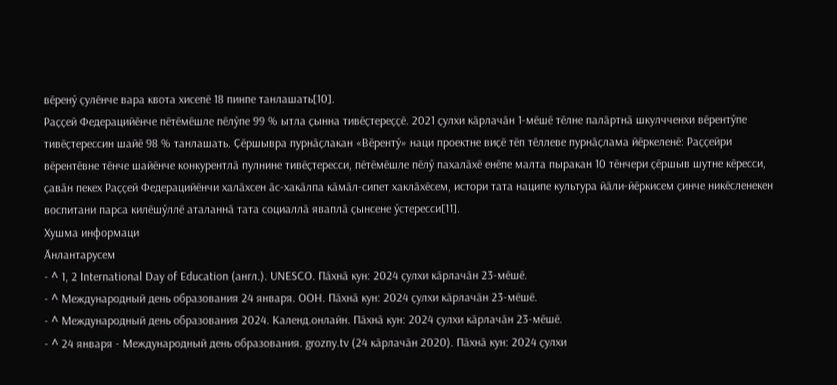вӗренӳ ҫулӗнче вара квота хисепӗ 18 пинпе танлашать[10].
Раҫҫей Федерацийӗнче пӗтӗмӗшле пӗлӳпе 99 % ытла ҫынна тивӗҫтереҫҫӗ. 2021 ҫулхи кӑрлачӑн 1-мӗшӗ тӗлне палӑртнӑ шкулчченхи вӗрентӳпе тивӗҫтерессин шайӗ 98 % танлашать. Ҫӗршывра пурнӑҫлакан «Вӗрентӳ» наци проектне виҫӗ тӗп тӗллеве пурнӑҫлама йӗркеленӗ: Раҫҫейри вӗрентӗвне тӗнче шайӗнче конкурентлӑ пулнине тивӗҫтересси, пӗтӗмӗшле пӗлӳ пахалӑхӗ енӗпе малта пыракан 10 тӗнчери ҫӗршыв шутне кӗресси, ҫавӑн пекех Раҫҫей Федерацийӗнчи халӑхсен ӑс-хакӑлпа кӑмӑл-сипет хаклӑхӗсем, истори тата наципе культура йӑли-йӗркисем ҫинче никӗсленекен воспитани парса килӗшӳллӗ аталаннӑ тата социаллӑ яваплӑ ҫынсене ӳстересси[11].
Хушма информаци
Ӑнлантарусем
- ^ 1, 2 International Day of Education (англ.). UNESCO. Пӑхнӑ кун: 2024 ҫулхи кӑрлачӑн 23-мӗшӗ.
- ^ Международный день образования 24 января. ООН. Пӑхнӑ кун: 2024 ҫулхи кӑрлачӑн 23-мӗшӗ.
- ^ Международный день образования 2024. Календ.онлайн. Пӑхнӑ кун: 2024 ҫулхи кӑрлачӑн 23-мӗшӗ.
- ^ 24 января - Международный день образования. grozny.tv (24 кӑрлачӑн 2020). Пӑхнӑ кун: 2024 ҫулхи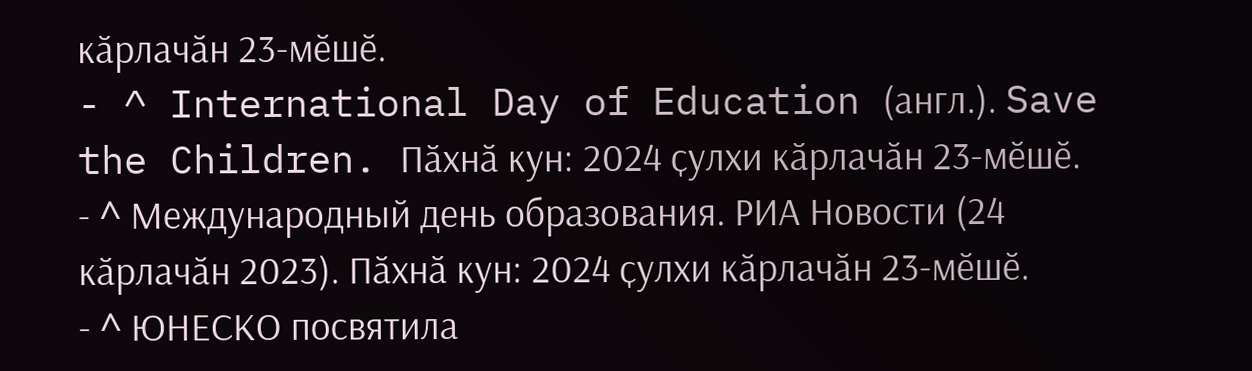кӑрлачӑн 23-мӗшӗ.
- ^ International Day of Education (англ.). Save the Children. Пӑхнӑ кун: 2024 ҫулхи кӑрлачӑн 23-мӗшӗ.
- ^ Международный день образования. РИА Новости (24 кӑрлачӑн 2023). Пӑхнӑ кун: 2024 ҫулхи кӑрлачӑн 23-мӗшӗ.
- ^ ЮНЕСКО посвятила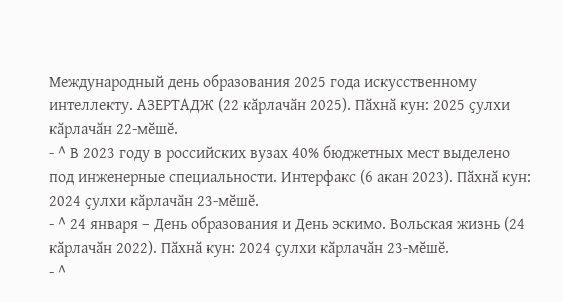Международный день образования 2025 года искусственному интеллекту. АЗЕРТАДЖ (22 кӑрлачӑн 2025). Пӑхнӑ кун: 2025 ҫулхи кӑрлачӑн 22-мӗшӗ.
- ^ В 2023 году в российских вузах 40% бюджетных мест выделено под инженерные специальности. Интерфакс (6 акан 2023). Пӑхнӑ кун: 2024 ҫулхи кӑрлачӑн 23-мӗшӗ.
- ^ 24 января – День образования и День эскимо. Вольская жизнь (24 кӑрлачӑн 2022). Пӑхнӑ кун: 2024 ҫулхи кӑрлачӑн 23-мӗшӗ.
- ^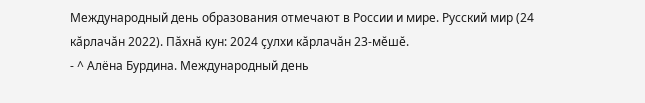Международный день образования отмечают в России и мире. Русский мир (24 кӑрлачӑн 2022). Пӑхнӑ кун: 2024 ҫулхи кӑрлачӑн 23-мӗшӗ.
- ^ Алёна Бурдина. Международный день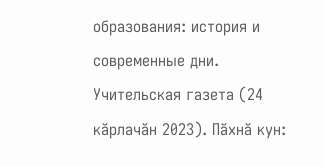образования: история и современные дни. Учительская газета (24 кӑрлачӑн 2023). Пӑхнӑ кун: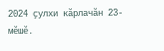2024 ҫулхи кӑрлачӑн 23-мӗшӗ.